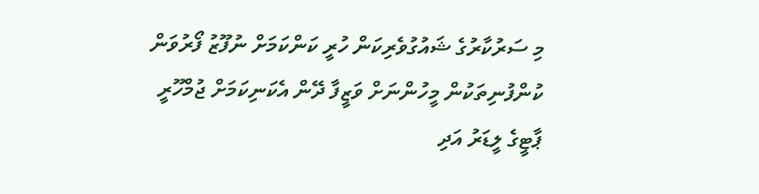މި ސަރުކާރުގެ ޝައުގުވެރިކަން ހުރީ ކަންކަމަށް ނުފޫޒު ފޯރުވަން ކުންފުނިތަކުން މީހުންނަށް ވަޒީފާ ދޭން އެކަނިކަމަށް ޖުމްހޫރީ ޕާޓީގެ ލީޑަރު އަދި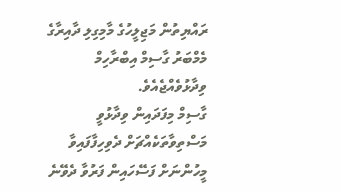ރައްޔިތުން މަޖިލީހުގެ މާމިގިލި ދާއިރާގެ މެމްބަރު ގާސިމް އިބްރާހިމް ވިދާޅުވެއްޖެއެވެ.
ގާސިމް މިފަދައިން ވިދާޅުވީ މަސްތިވާތަކެއްޗަށް ދެވިހިފާފައިވާ މީހުންނަށް ފަސޭހައިން ފަރުވާ ދެވޭނެ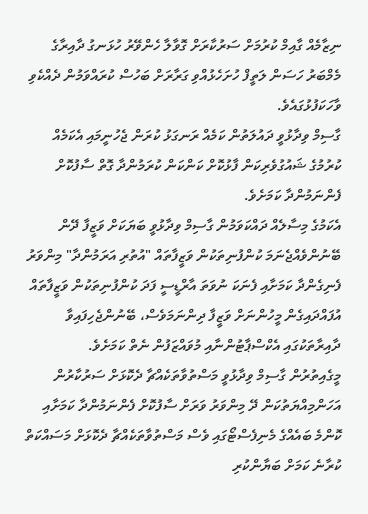ނިޒާމެއް ގާއިމް ކުރުމަށް ސަރުކާރަށް ގޮވާލާ ހެންވޭރު ހުޅަނގު ދާއިރާގެ މެމްބަރު ހަސަން ލަތީފް ހުށަހެޅުއްވި ގަރާރަށް ބަހުސް ކުރައްވަމުން ދެއްކެވި ވާހަކަފުޅުގައެވެ.
ގާސިމް ވިދާޅުވީ ދައުލަތުން ކަމެއް ރަނގަޅު ކުރަން ޖެހުނީމައި އެކަމެއް ކުރުމުގެ ޝައުގުވެރިކަން ފާޅުކޮށް ކަންކަން ކުރަމުންދާ ގޮތް ސާފުކޮށް ފެންނަމުންދާ ކަމަށެވެ.
އެކަމުގެ މިސާލެއް ދައްކަވަމުން ގާސިމް ވިދާޅުވީ ބަޔަކަށް ވަޒީފާ ދޭން ބޭނުންވެއްޖެނަމަ ކުންފުނިތަކުން ވަޒީފާތައް "އުތުރި އަރަމުންދާ" މިންވަރު ފެނިގެންދާ ކަމަށާއި ފެނަކަ ނުވަތަ އާރްޑީސީ ފަދަ ކުންފުނިތަކުން ވަޒީފާތައް އުފައްދައިގެން މީހުންނަށް ވަޒީފާ ދިންނަމަވެސް، ބޭނުންޖެހިފައިވާ ދާއިރާތަކުގައި އެކްސްޕާޓުންނާއި މުވައްޒަފުން ނެތް ކަމަށެވެ.
މީގެއިތުރުން ގާސިމް ވިދާޅުވީ މަސްތުވާތަކެއްޗާ ދެކޮޅަށް ސަރުކާރުން އަހަންމިއްޔަތުކަން ދޭ މިންވަރު ވަރަށް ސާފުކޮށް ފެންނަމުންދާ ކަމަށާއި ކޮންމެ ބައެއްގެ މެނިފެސްޓޯގައި ވެސް މަސްތުވާތަކެއްޗާ ދެކޮޅަށް މަސައްކަތް ކުރާނެ ކަމަށް ބަޔާންކުރި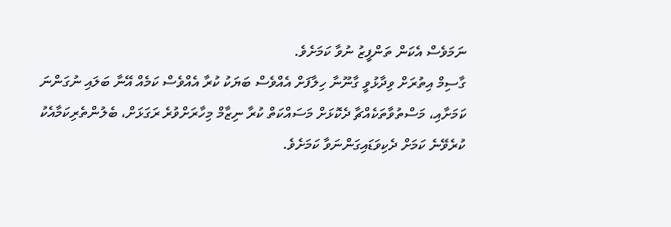ނަމަވެސް އެކަން ތަންފީޒު ނުވާ ކަމަށެވެ.
ގާސިމް އިތުރަށް ވިދާޅުވީ ގާނޫނާ ހިލާފަށް އެއްވެސް ބަޔަކު ކުރާ އެއްވެސް ކަމެއް އޭނާ ބަލައި ނުގަންނަ ކަމަށާއި، މަސްތުވާތަކެއްޗާ ދެކޮޅަށް މަސައްކަތް ކުރާ ނިޒާމް މިހާރަށްވުރެ ރަގަޅަށް، ބެލުންތެރިކަމާއެކު ކުރެވޭނެ ކަމަށް ދެކިވަޑައިގަންނަވާ ކަމަށެވެ.